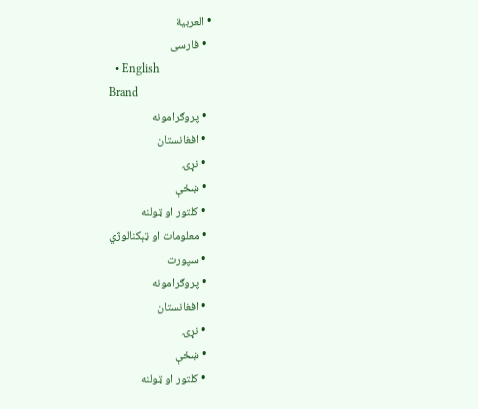• العربية
  • فارسی
  • English
Brand
  • پروګرامونه
  • افغانستان
  • نړۍ
  • ښځې
  • کلتور او ټولنه
  • معلومات او ټېکنالوژي
  • سپورت
  • پروګرامونه
  • افغانستان
  • نړۍ
  • ښځې
  • کلتور او ټولنه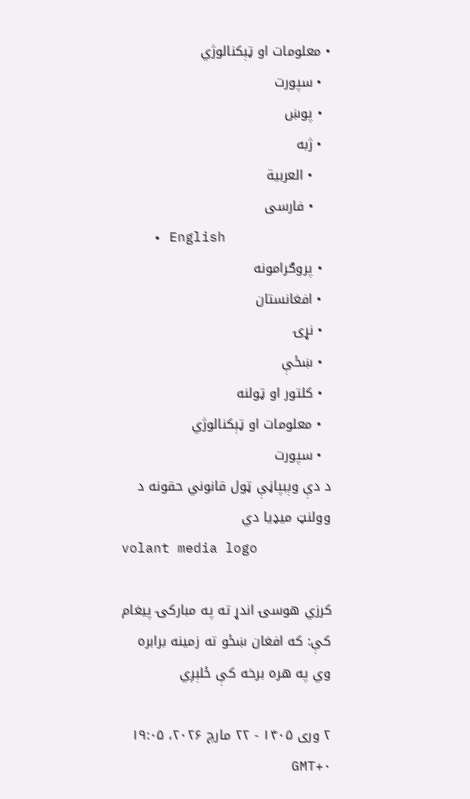• معلومات او ټېکنالوژي
  • سپورت
  • پوښ
  • ژبه
    • العربية
    • فارسی
    • English
  • پروګرامونه
  • افغانستان
  • نړۍ
  • ښځې
  • کلتور او ټولنه
  • معلومات او ټېکنالوژي
  • سپورت
د دې وېبپاڼې ټول قانوني حقونه د وولنټ میډیا دي
volant media logo

کرزي هوسۍ اندړ ته په مبارکۍ پیغام کې: که افغان ښځو ته زمینه برابره وي په هره برخه کې ځلېږي

۲ وری ۱۴۰۵ - ۲۲ مارچ ۲۰۲۶، ۱۹:۰۵ GMT+۰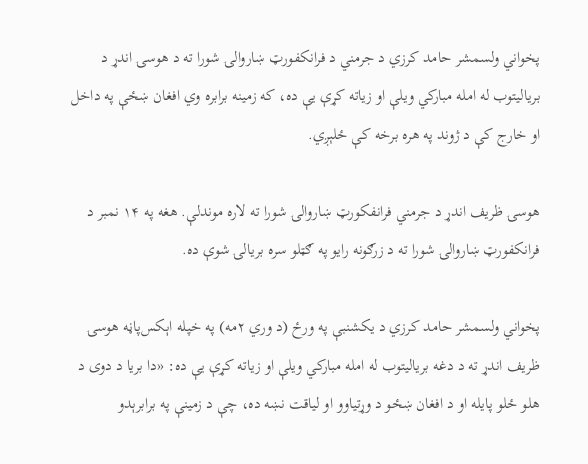پخواني ولسمشر حامد کرزي د جرمني د فرانکفورټ ښاروالۍ شورا ته د هوسۍ اندړ د بریالیتوب له امله مبارکي ویلې او زیاته کړې یې ده، که زمینه برابره وي افغان ښځې په داخل او خارج کې د ژوند په هره برخه کې ځلېږي.

هوسۍ ظریف اندړ د جرمني فرانفکورټ ښاروالۍ شورا ته لاره موندلې. هغه په ۱۴ نمبر د فرانکفورټ ښاروالۍ شورا ته د زرګونه رایو په ګټلو سره بریالۍ شوې ده.

پخواني ولسمشر حامد کرزي د یکشنبې په ورځ (د وري ۲مه) په خپله اېکس‌پاڼه هوسۍ ظریف اندړ ته د دغه بریالیتوب له امله مبارکي ویلې او زیاته کړې یې ده: «دا بریا د دوی د هلو ځلو پایله او د افغان ښځو د وړتیاوو او لیاقت نښه ده، چې د زمینې په برابرېدو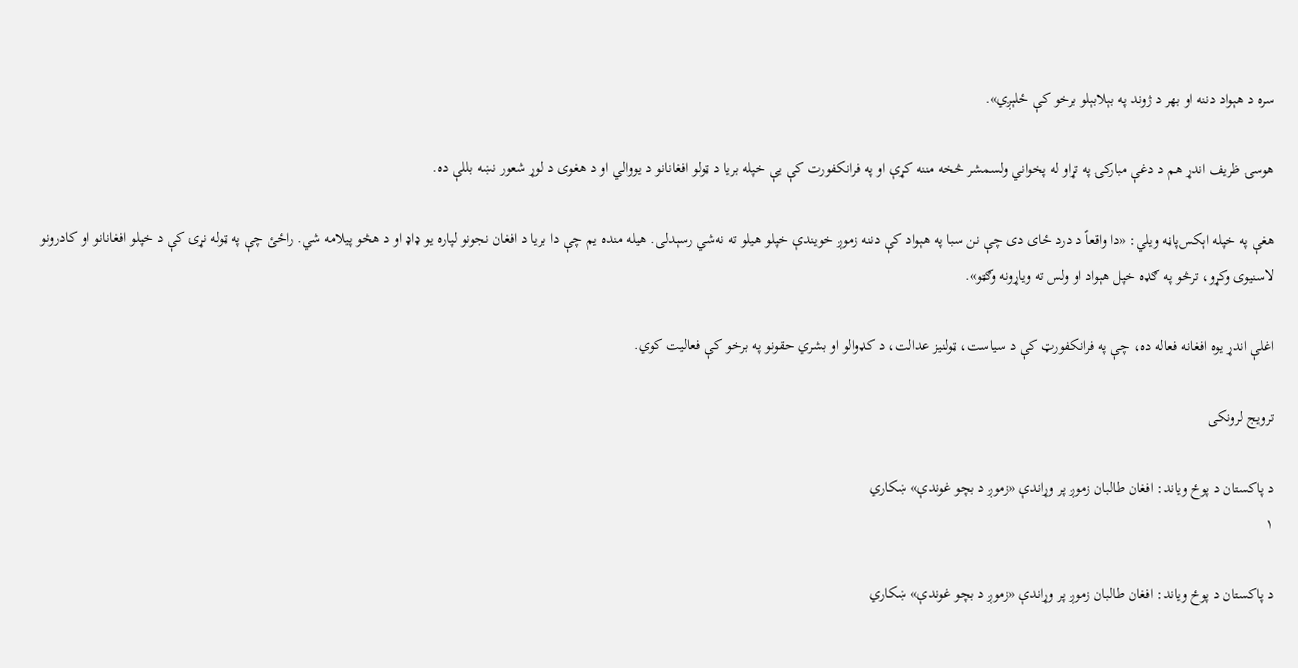سره د هېواد دننه او بهر د ژوند په بېلابېلو برخو کې ځلېږي».

هوسۍ ظریف اندړ هم د دغې مبارکۍ په تړاو له پخواني ولسمشر څخه مننه کړې او په فرانکفورت کې یې خپله بریا د ټولو افغانانو د یووالي او د هغوی د لوړ شعور نښه بللې ده.

هغې په خپله اېکس‌پاڼه ویلي: «دا واقعاً د درد ځای دی چې نن سبا په هېواد کې دننه زموږ خویندې خپلو هیلو ته نه‌شي رسېدلی. هیله منده یم چې دا بریا د افغان نجونو لپاره یو ډاډ او د هڅو پیلامه شي. راځئ چې په ټوله نړۍ کې د خپلو افغانانو او کادرونو لاسنیوی وکړو، ترڅو په ګډه خپل هېواد او ولس ته ویاړونه وګټو».

اغلې اندړ یوه افغانه فعاله ده، چې په فرانکفورټ کې د سیاست، ټولنیز عدالت، د کډوالو او بشري حقونو په برخو کې فعالیت کوي.

ترویج لرونکی

د پاکستان د پوځ ویاند: افغان طالبان زموږ پر وړاندې «زموږ د بچو غوندې» ښکاري
۱

د پاکستان د پوځ ویاند: افغان طالبان زموږ پر وړاندې «زموږ د بچو غوندې» ښکاري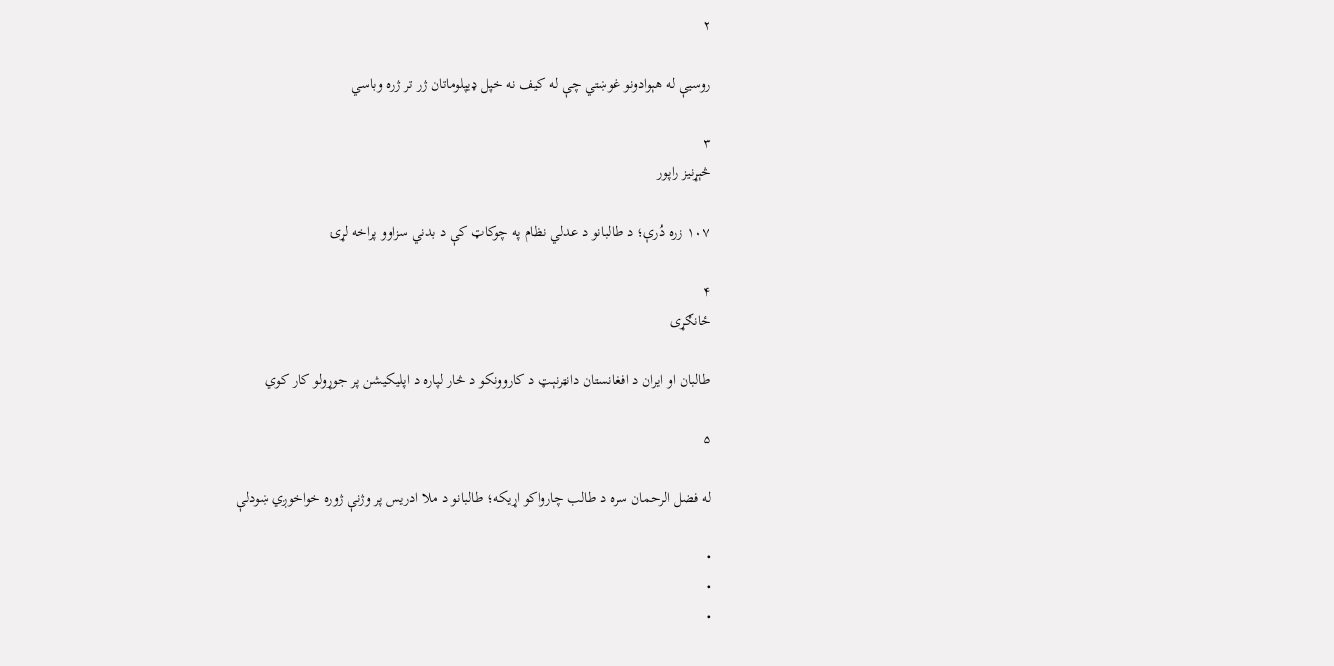۲

روسیې له هېوادونو غوښتي چې له کیف نه خپل ډیپلوماتان ژر تر ژره وباسي

۳
څېړنیز راپور

۱۰۷ زره دُرې؛ د طالبانو د عدلي نظام په چوکاټ کې د بدني سزاوو پراخه لړۍ

۴
ځانګړی

طالبان او ایران د افغانستان دانټرنېټ د کاروونکو د څار لپاره د اپلیکیشن پر جوړولو کار کوي

۵

له فضل الرحمان سره د طالب چارواکو اړیکه؛ طالبانو د ملا ادریس پر وژنې ژوره خواخوږي ښودلې

•
•
•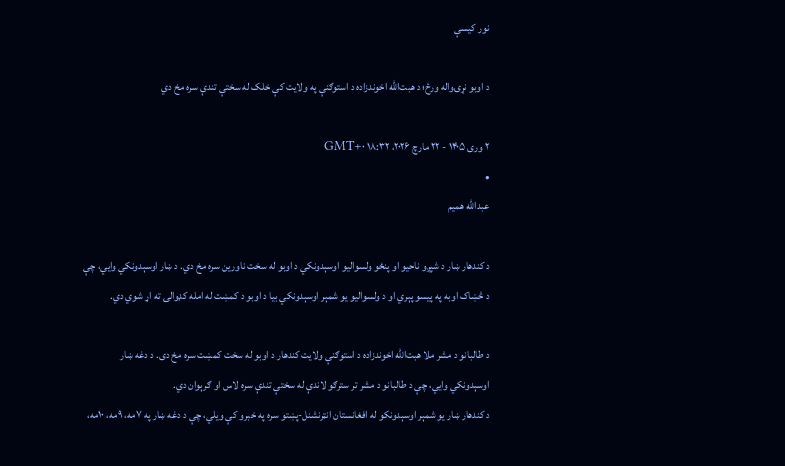نور کیسې

د اوبو نړۍواله ورځ؛ د هبت‌الله اخوندزاده د استوګنې په ولایت کې خلک له سختې تندې سره مخ دي

۲ وری ۱۴۰۵ - ۲۲ مارچ ۲۰۲۶، ۱۸:۳۲ GMT+۰
•
عبدالله همیم

د کندهار ښار د شپږو ناحیو او پنځو ولسوالیو اوسېدونکي د اوبو له سخت ناورین سره مخ دي. د ښار اوسېدونکي وايي، چې د څښاک اوبه په پیسو پېري او د ولسوالیو یو شمېر اوسېدونکي بیا د اوبو د کمښت له امله کډوالۍ ته اړ شوي دي.

د طالبانو د مشر ملا هبت‌الله اخوندزاده د استوګنې ولایت کندهار د اوبو له سخت کمښت سره مخ دی. د دغه ښار اوسېدونکي وايي، چې د طالبانو د مشر تر سترګو لاندې له سختې تندې سره لاس او ګرېوان دي.
د کندهار ښار یو شمېر اوسېدونکو له افغانستان انټرنشنل-پښتو سره په خبرو کې ویلي، چې د دغه ښار په ۷مه، ۹مه، ۱۰مه،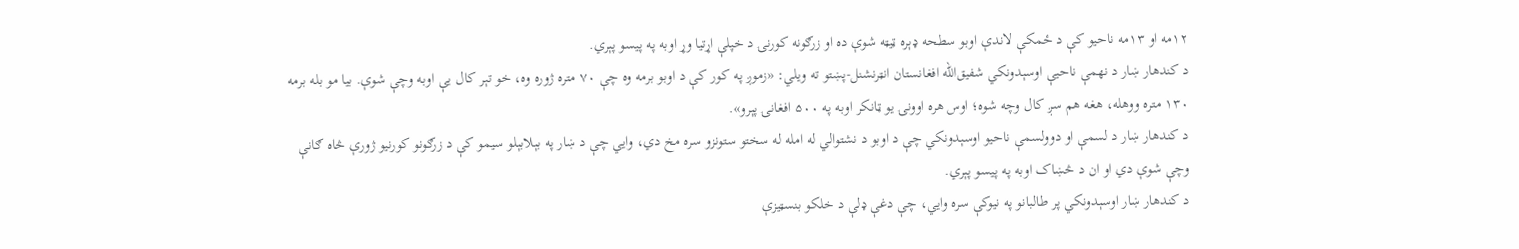۱۲مه او ۱۳مه ناحیو کې د ځمکې لاندې اوبو سطحه ډېره ټیټه شوې ده او زرګونه کورنۍ د خپلې اړتیا وړ اوبه په پیسو پېري.
د کندهار ښار د نهمې ناحیې اوسېدونکي شفیق‌الله افغانستان انټرنشنل-پښتو ته ویلي: «زموږ په کور کې د اوبو برمه وه چې ۷۰ متره ژوره وه، خو تېر کال یې اوبه وچې شوې. بیا مو بله برمه ۱۳۰ متره ووهله، هغه هم سږ کال وچه شوه؛ اوس هره اوونۍ یو ټانکر اوبه په ۵۰۰ افغانۍ پېرو».
د کندهار ښار د لسمې او دوولسمې ناحیو اوسېدونکي چې د اوبو د نشتوالي له امله له سختو ستونزو سره مخ دي، وایي چې د ښار په بېلابېلو سیمو کې د زرګونو کورنیو ژورې څاه ګانې وچې شوې دي او ان د څښاک اوبه په پیسو پېري.
د کندهار ښار اوسېدونکي پر طالبانو په نیوکې سره وايي، چې دغې ډلې د خلکو بنسټیزې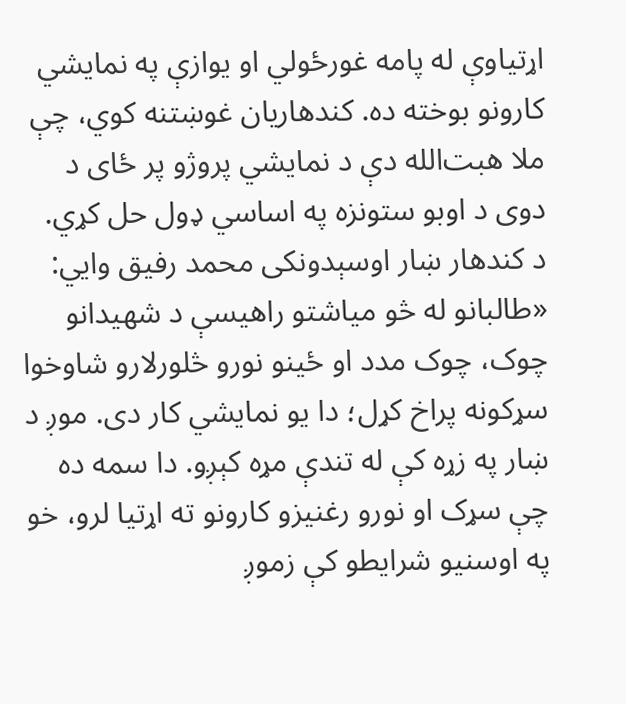اړتیاوې له پامه غورځولي او یوازې په نمایشي کارونو بوخته ده. کندهاریان غوښتنه کوي، چې ملا هبت‌الله دې د نمایشي پروژو پر ځای د دوی د اوبو ستونزه په اساسي ډول حل کړي.
د کندهار ښار اوسېدونکی محمد رفیق وایي: «طالبانو له څو میاشتو راهیسې د شهیدانو چوک، چوک مدد او ځینو نورو څلورلارو شاوخوا سړکونه پراخ کړل؛ دا یو نمایشي کار دی. موږ د ښار په زړه کې له تندې مړه کېږو. دا سمه ده چې سړک او نورو رغنیزو کارونو ته اړتیا لرو، خو په اوسنیو شرایطو کې زموږ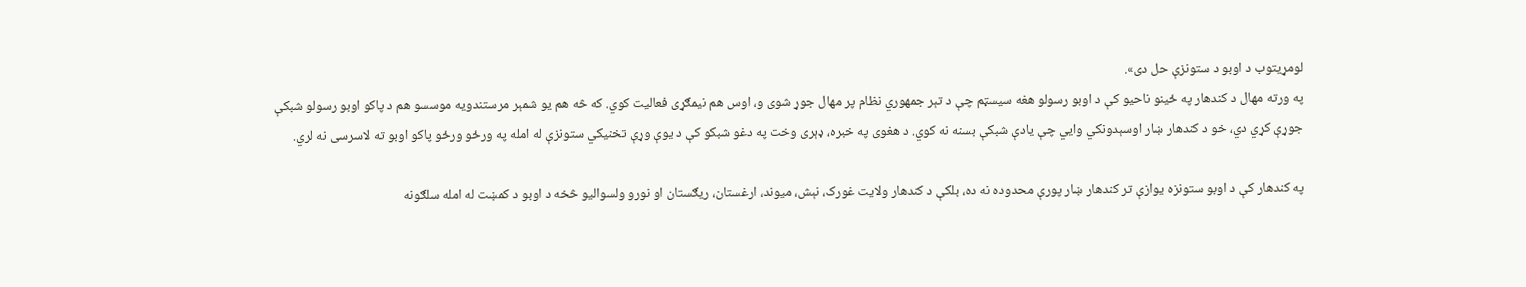لومړیتوب د اوبو د ستونزې حل دی».
په ورته مهال د کندهار په ځینو ناحیو کې د اوبو رسولو هغه سیسټم چې د تېر جمهوري نظام پر مهال جوړ شوی و، اوس هم نیمګړی فعالیت کوي. که څه هم یو شمېر مرستندویه موسسو هم د پاکو اوبو رسولو شبکې جوړې کړي دي، خو د کندهار ښار اوسېدونکي وايي چې یادې شبکې بسنه نه کوي. د هغوی په خبره، ډېری وخت په دغو شبکو کې د یوې وړې تخنیکي ستونزې له امله په ورځو ورځو پاکو اوبو ته لاسرسی نه لري.

په کندهار کې د اوبو ستونزه یوازې تر کندهار ښار پورې محدوده نه ده، بلکې د کندهار ولایت غورک، نېش، میوند، ارغستان، ریګستان او نورو ولسوالیو څخه د اوبو د کمښت له امله سلګونه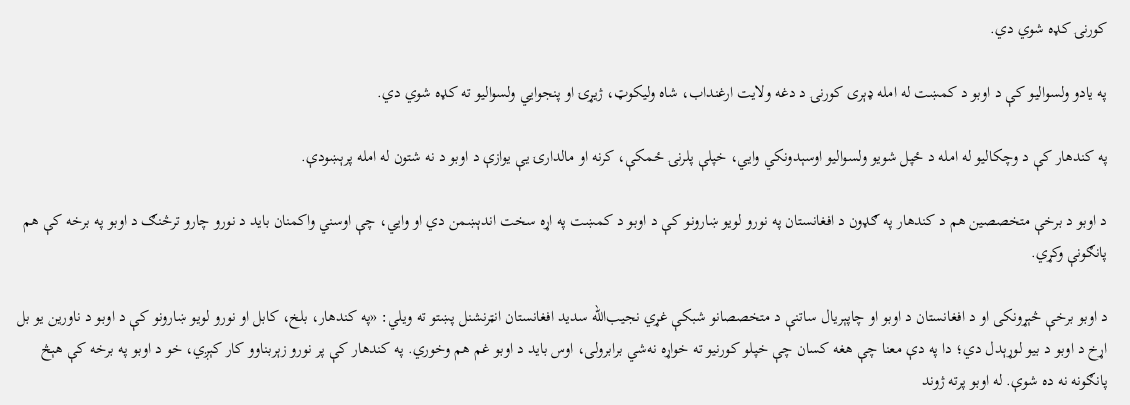کورنۍ کډه شوي دي.

په یادو ولسوالیو کې د اوبو د کمښت له امله ډېری کورنۍ د دغه ولایت ارغنداب، شاه ولیکوټ، ژیړۍ او پنجوايي ولسوالیو ته کډه شوي دي.

په کندهار کې د وچکالیو له امله د ځپل شویو ولسوالیو اوسېدونکي وايي، خپلې پلرنۍ ځمکې، کرنه او مالدارۍ یې یوازې د اوبو د نه شتون له امله پرېښودې.

د اوبو د برخې متخصصین هم د کندهار په ګډون د افغانستان په نورو لویو ښارونو کې د اوبو د کمښت په اړه سخت اندېښمن دي او وايي، چې اوسني واکمنان باید د نورو چارو ترڅنګ د اوبو په برخه کې هم پانګونې وکړي.

د اوبو برخې څېړونکی او د افغانستان د اوبو او چاپېریال ساتنې د متخصصانو شبکې غړي نجیب‌الله سدید افغانستان انټرنشنل پښتو ته ویلي: «په کندهار، بلخ، کابل او نورو لویو ښارونو کې د اوبو د ناورین یو بل اړخ د اوبو د بیو لوړېدل دي؛ دا په دې معنا چې هغه کسان چې خپلو کورنیو ته خواړه نه‌شي برابرولی، اوس باید د اوبو غم هم وخوري. په کندهار کې پر نورو زېربناوو کار کېږي، خو د اوبو په برخه کې هېڅ پانګونه نه ده شوې. له اوبو پرته ژوند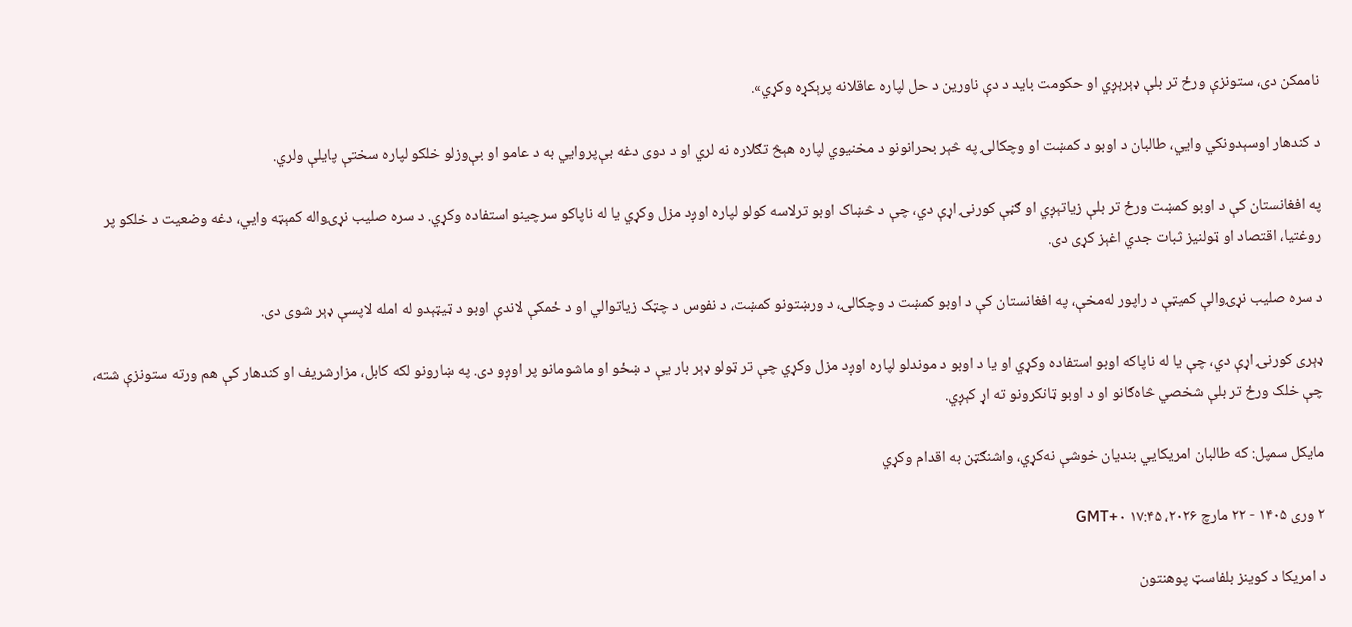ناممکن دی، ستونزې ورځ تر بلې ډېرېږي او حکومت باید د دې ناورین د حل لپاره عاقلانه پرېکړه وکړي».

د کندهار اوسېدونکي وايي، طالبان د اوبو د کمښت او وچکالۍ په څېر بحرانونو د مخنیوي لپاره هېڅ تګلاره نه لري او د دوی دغه بې‌پروايي به د عامو او بې‌وزلو خلکو لپاره سختې پایلې ولري.

په افغانستان کې د اوبو کمښت ورځ تر بلې زیاتېږي او ګڼې کورنۍ اړې دي، چې د څښاک اوبو ترلاسه کولو لپاره اوږد مزل وکړي یا له ناپاکو سرچینو استفاده وکړي. د سره صلیب نړۍواله کمېټه وايي، دغه وضعیت د خلکو پر روغتیا، اقتصاد او ټولنیز ثبات جدي اغېز کړی دی.

د سره صلیب نړۍوالې کمیټې د راپور له‌مخې، په افغانستان کې د اوبو کمښت د وچکالۍ، د ورښتونو کمښت، د نفوس د چټک زیاتوالي او د ځمکې لاندې اوبو د ټیټېدو له امله لاپسې ډېر شوی دی.

ډېری کورنۍ اړې دي، چې یا له ناپاکه اوبو استفاده وکړي او یا د اوبو د موندلو لپاره اوږد مزل وکړي چې تر ټولو ډېر بار یې د ښځو او ماشومانو پر اوږو دی. په ښارونو لکه کابل، مزارشریف او کندهار کې هم ورته ستونزې شته، چې خلک ورځ تر بلې شخصي څاه‌ګانو او د اوبو ټانکرونو ته اړ کېږي.

مایکل سمپل: که طالبان امریکايي بندیان خوشې نه‌کړي، واشنګټن به اقدام وکړي

۲ وری ۱۴۰۵ - ۲۲ مارچ ۲۰۲۶، ۱۷:۴۵ GMT+۰

د امریکا د کوینز بلفاسټ پوهنتون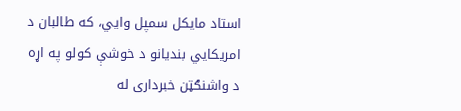استاد مایکل سمپل وايي، که طالبان د امریکايي بندیانو د خوشې کولو په اړه د واشنګټن خبرداری له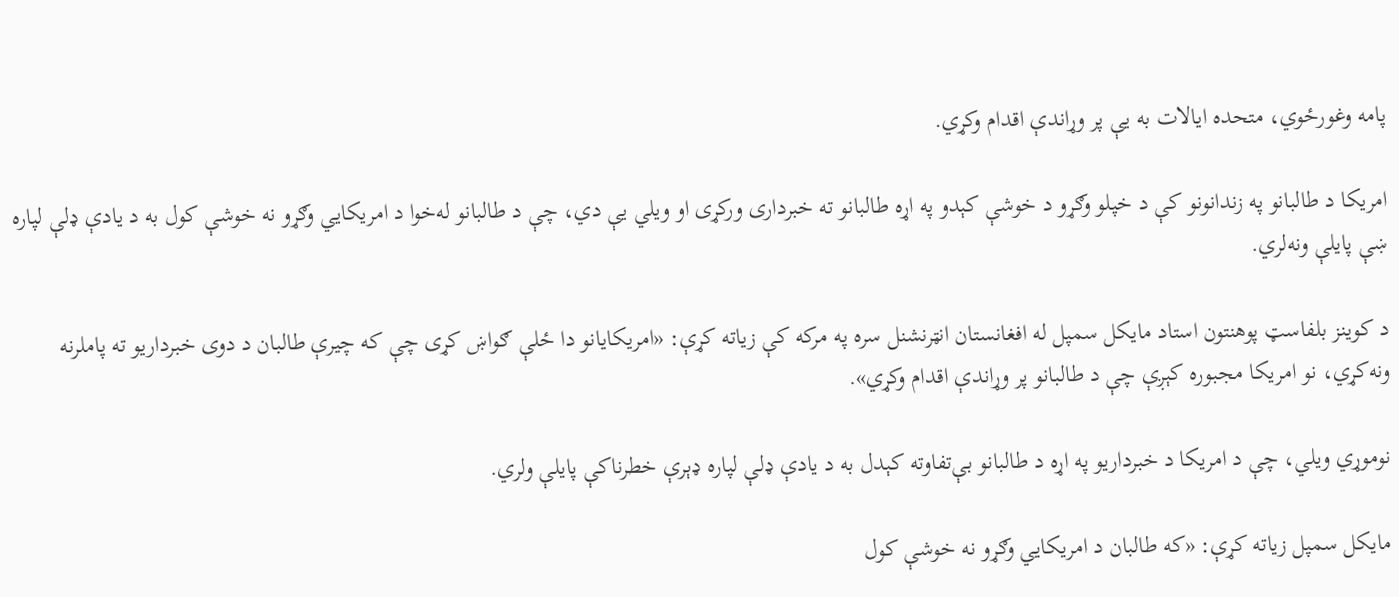پامه وغورځوي، متحده ایالات به یې پر وړاندې اقدام وکړي.

امریکا د طالبانو په زندانونو کې د خپلو وګړو د خوشې کېدو په اړه طالبانو ته خبرداری ورکړی او ویلي یې دي، چې د طالبانو له‌خوا د امریکايي وګړو نه خوشې کول به د یادې ډلې لپاره ښې پایلې ونه‌لري.

د کوینز بلفاسټ پوهنتون استاد مایکل سمپل له افغانستان انټرنشنل سره په مرکه کې زیاته کړې: «امریکایانو دا ځلې ګواښ کړی چې که چیرې طالبان د دوی خبرداریو ته پاملرنه ونه‌کړي، نو امریکا مجبوره کېږې چې د طالبانو پر وړاندې اقدام وکړي».

نوموړي ویلي، چې د امریکا د خبرداریو په اړه د طالبانو بې‌تفاوته کېدل به د یادې ډلې لپاره ډېرې خطرناکې پایلې ولري.

مایکل سمپل زیاته کړې: «که طالبان د امریکايي وګړو نه خوشې کول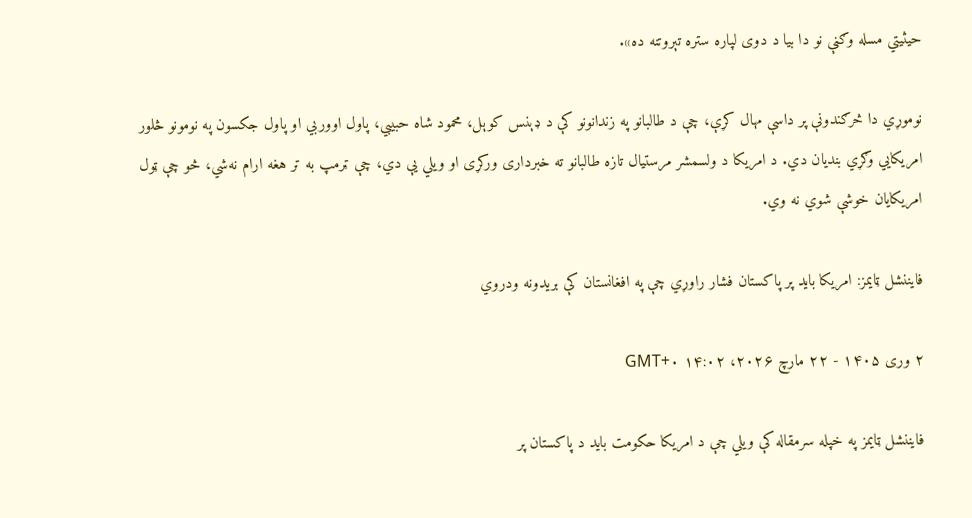حیثیتي مسله وګڼې نو دا بیا د دوی لپاره ستره تېروتنه ده».

نوموړي دا څرګندونې پر داسې مهال کړې، چې د طالبانو په زندانونو کې د ډېنس کوېل، محمود شاه حبیبي، پاول اووربي او پاول جکسون په نومونو څلور امریکايي وګړي بندیان دي. د امریکا د ولسمشر مرستیال تازه طالبانو ته خبرداری ورکړی او ویلي یې دي، چې ټرمپ به تر هغه ارام نه‌شي، څو چې ټول امریکايان خوشې شوي نه وي.

فایننشل ټایمز: امریکا باید پر پاکستان فشار راوړي چې په افغانستان کې بریدونه ودروي

۲ وری ۱۴۰۵ - ۲۲ مارچ ۲۰۲۶، ۱۴:۰۲ GMT+۰

فایننشل ټایمز په خپله سرمقاله کې ویلي چې د امریکا حکومت باید د پاکستان پر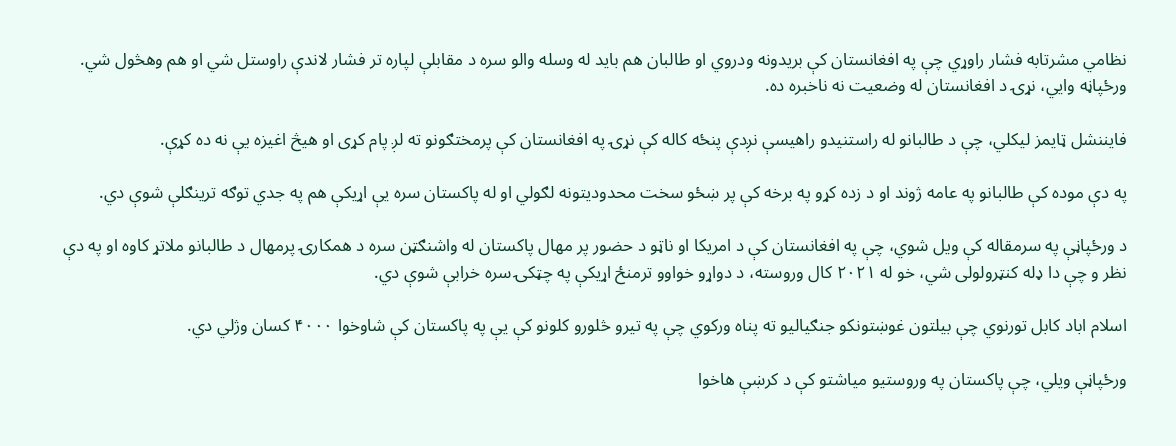نظامي مشرتابه فشار راوړي چې په افغانستان کې بریدونه ودروي او طالبان هم باید له وسله والو سره د مقابلې لپاره تر فشار لاندې راوستل شي او هم وهڅول شي. ورځپاڼه وايي، نړۍ د افغانستان له وضعیت نه ناخبره ده.

فایننشل ټایمز لیکلي، چې د طالبانو له راستنیدو راهیسې نږدې پنځه کاله کې نړۍ په افغانستان کې پرمختګونو ته لږ پام کړی او هیڅ اغیزه یې نه ده کړې.

په دې موده کې طالبانو په عامه ژوند او د زده کړو په برخه کې پر ښځو سخت محدودیتونه لګولي او له پاکستان سره یې اړیکې هم په جدي توګه ترینګلې شوې دي.

د ورځپاڼې په سرمقاله کې ویل شوي، چې په افغانستان کې د امریکا او ناټو د حضور پر مهال پاکستان له واشنګټن سره د همکارۍ پرمهال د طالبانو ملاتړ کاوه او په دې نظر و چې دا ډله کنټرولولی شي، خو له ۲۰۲۱ کال وروسته، د دواړو خواوو ترمنځ اړیکې په چټکۍ سره خرابې شوې دي.

اسلام اباد کابل تورنوي چې بیلتون غوښتونکو جنګیالیو ته پناه ورکوي چې په تیرو څلورو کلونو کې یې په پاکستان کې شاوخوا ۴۰۰۰ کسان وژلي دي.

ورځپاڼې ویلي، چې پاکستان په وروستیو میاشتو کې د کرښې هاخوا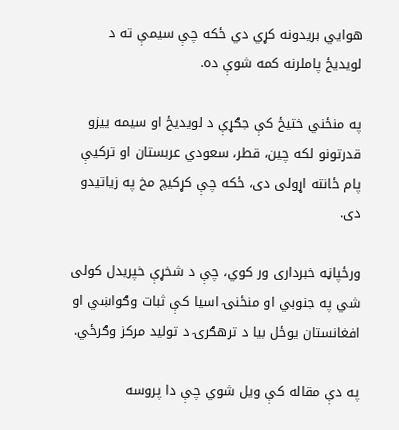هوايي بریدونه کړي دي ځکه چې سیمې ته د لویدیځ پاملرنه کمه شوې ده.

په منځني ختیځ کې جګړې د لویدیځ او سیمه ییزو قدرتونو لکه چین، قطر، سعودي عربستان او ترکیې پام ځانته اړولی دی، ځکه چې کړکیچ مخ په زیاتیدو دی.

ورځپاڼه خبرداری ور کوي، چې د شخړې خپریدل کولی شي په جنوبي او منځنۍ اسیا کې ثبات وګواښي او افغانستان یوځل بیا د ترهګرۍ د تولید مرکز وګرځي.

په دې مقاله کې ویل شوي چې دا پروسه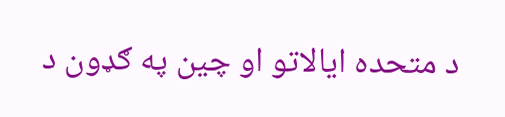د متحده ایالاتو او چین په ګډون د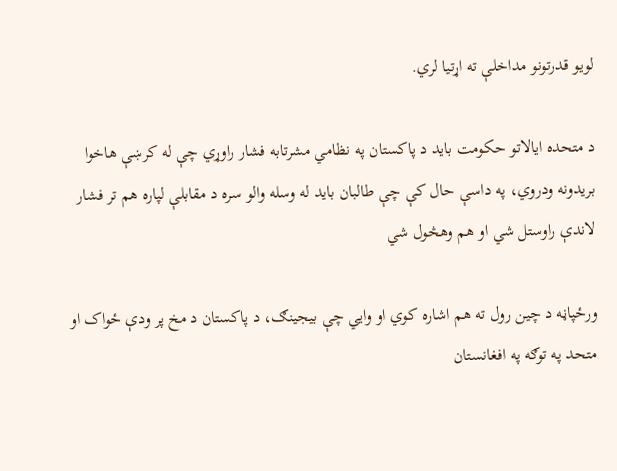لویو قدرتونو مداخلې ته اړتیا لري.

د متحده ایالاتو حکومت باید د پاکستان په نظامي مشرتابه فشار راوړي چې له کرښې هاخوا بریدونه ودروي، په داسې حال کې چې طالبان باید له وسله والو سره د مقابلې لپاره هم تر فشار لاندې راوستل شي او هم وهڅول شي

ورځپاڼه د چین رول ته هم اشاره کوي او وايي چې بیجینګ، د پاکستان د مخ پر ودې ځواک او متحد په توګه په افغانستان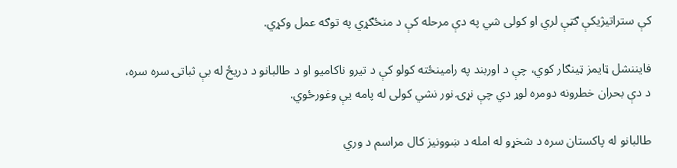کې ستراتیژیکې ګټې لري او کولی شي په دې مرحله کې د منځګړي په توګه عمل وکړي.

فایننشل ټایمز ټینګار کوي، چې د اوربند په رامینځته کولو کې د تیرو ناکامیو او د طالبانو د دریځ له بې ثباتۍ سره سره، د دې بحران خطرونه دومره لوړ دي چې نړۍ نور نشي کولی له پامه یې وغورځوي.

طالبانو له پاکستان سره د شخړو له امله د ښوونیز کال مراسم د وري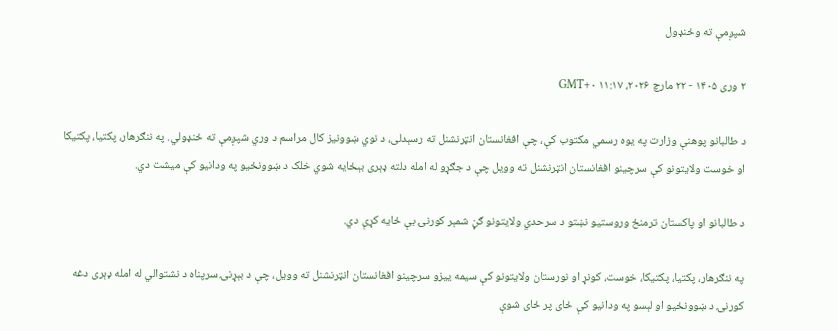شپږمې ته وځنډول

۲ وری ۱۴۰۵ - ۲۲ مارچ ۲۰۲۶، ۱۱:۱۷ GMT+۰

د طالبانو پوهنې وزارت په یوه رسمي مکتوب کې، چې افغانستان انټرنشنل ته رسېدلی، د نوي ښوونیز کال مراسم د وري شپږمې ته ځنډولي. په ننګرهار، پکتیا، پکتیکا او خوست ولایتونو کې سرچینو افغانستان انټرنشنل ته وویل چې د جګړو له امله دلته ډېری بېځایه شوي خلک د ښوونځیو په ودانیو کې میشت دي.

د طالبانو او پاکستان ترمنځ وروستیو نښتو د سرحدي ولایتونو ګڼ شمېر کورنۍ بې ځایه کړې دي.

په ننګرهار، پکتیا، پکتیکا، خوست، کونړ او نورستان ولایتونو کې سیمه ییزو سرچینو افغانستان انټرنشنل ته وویل، چې د بېړنۍ سرپناه د نشتوالي له امله ډېری دغه کورنۍ د ښوونځیو او لېسو په ودانیو کې ځای پر ځای شوې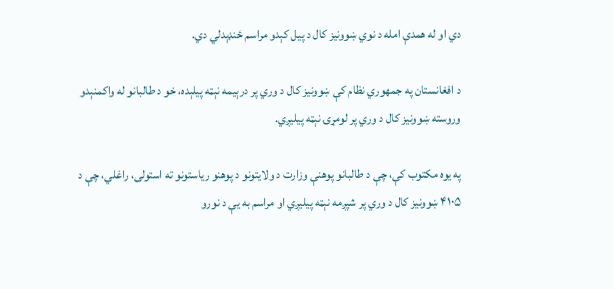دي او له همدې امله د نوي ښوونیز کال د پیل کېدو مراسم ځنډېدلي دي.

د افغانستان په جمهوري نظام کې ښوونیز کال د وري پر درېیمه نېټه پیلېده، خو د طالبانو له واکمنېدو وروسته ښوونیز کال د وري پر لومړۍ نېټه پیلیږي.

په یوه مکتوب کې، چې د طالبانو پوهنې وزارت د ولایتونو د پوهنو ریاستونو ته استولی، راغلي، چې د ۴۱۰۵ ښوونیز کال د وري پر شپږمه نېټه پیلیږي او مراسم به یې د نورو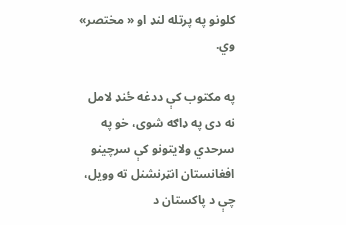کلونو په پرتله لنډ او « مختصر» وي.

په مکتوب کې ددغه ځنډ لامل نه دی په ډاګه شوی، خو په سرحدي ولایتونو کې سرچینو افغانستان انټرنشنل ته وویل، چې د پاکستان د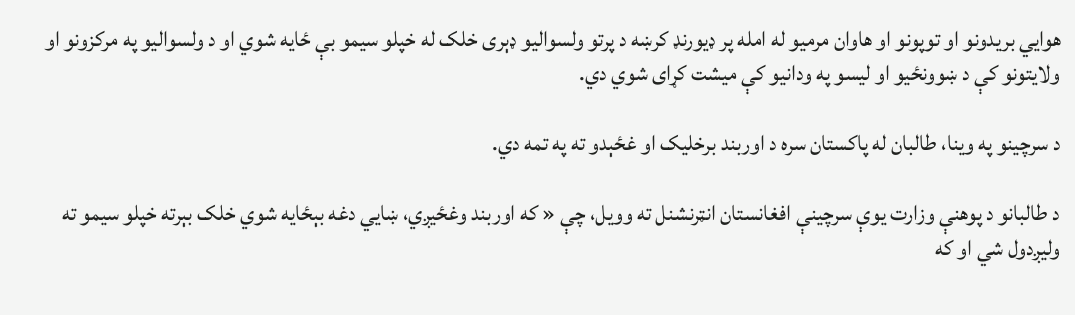هوايي بریدونو او توپونو او هاوان مرمیو له امله پر ډیورنډ کرښه د پرتو ولسوالیو ډېری خلک له خپلو سیمو بې ځایه شوي او د ولسوالیو په مرکزونو او ولایتونو کې د ښوونځیو او لیسو په ودانیو کې میشت کړای شوي دي.

د سرچینو په وینا، طالبان له پاکستان سره د اوربند برخلیک او غځېدو ته په تمه دي.

د طالبانو د پوهنې وزارت یوې سرچینې افغانستان انټرنشنل ته وویل، چې « که اوربند وغځیږي، ښايي دغه بېځایه شوي خلک بېرته خپلو سیمو ته ولیږدول شي او که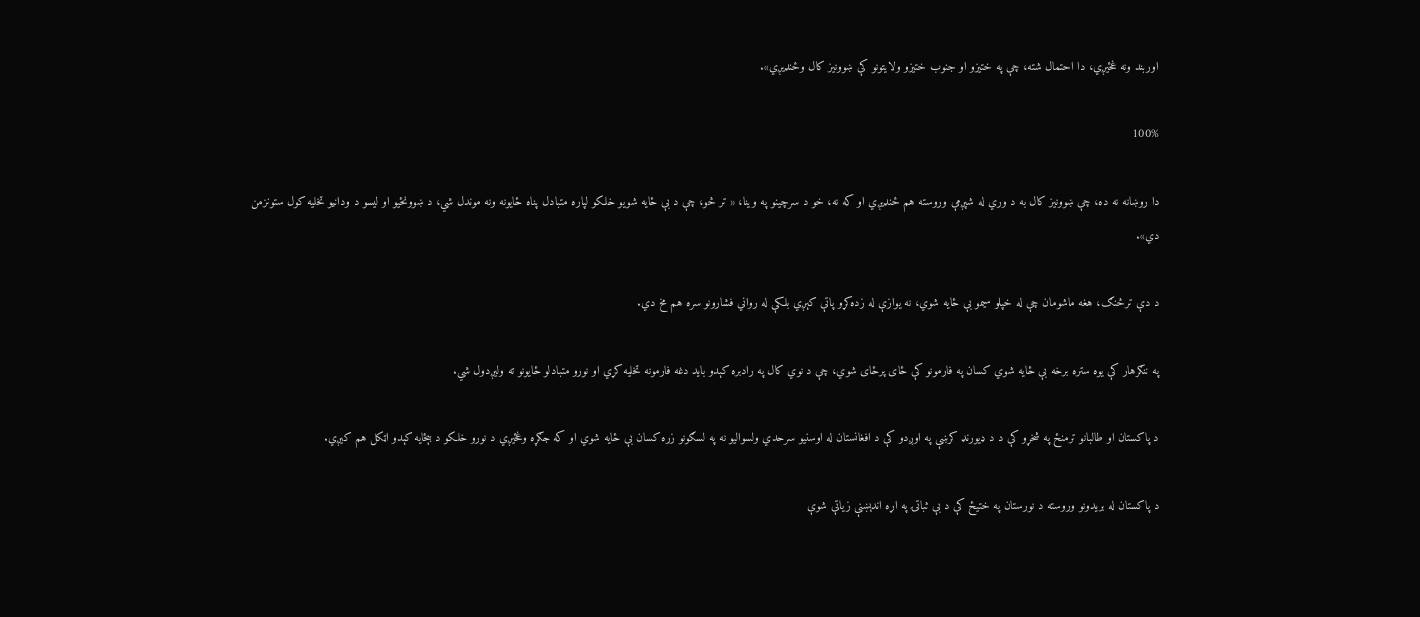اوربند ونه غځیږي، دا احتمال شته، چې په ختیزو او جنوب ختیزو ولایتونو کې ښوونیز کال وځنډیږي».

100%

دا روښانه نه ده، چې ښوونیز کال به د وري له شپږمې وروسته هم ځنډیږي او که نه، خو د سرچینو په وینا، « تر څو، چې د بې ځایه شویو خلکو لپاره متبادل پناه ځایونه ونه موندل شي، د ښوونځیو او لیسو د ودانیو تخلیه کول ستونزمن دي».

د دې ترڅنګ، هغه ماشومان چې له خپلو سیمو بې ځایه شوي، نه یوازې له زده‌کړو پاتې کېږي بلکې له رواني فشارونو سره هم مخ دي.

په ننګرهار کې یوه ستره برخه بې ځایه شوي کسان په فارمونو کې ځای پرځای شوي، چې د نوي کال په رادبره کېدو باید دغه فارمونه تخلیه کړي او نورو متبادلو ځایونو ته ولیږدول شي.

د پاکستان او طالبانو ترمنځ په شخړو کې د د ډیورنډ کرښې په اوږدو کې د افغانستان له اوسنیو سرحدي ولسوالیو نه په لسګونو زره کسان بې ځایه شوي او که جګړه وغځیږي د نورو خلکو د بېځایه کېدو اټکل هم کیږي.

د پاکستان له بریدونو وروسته د نورستان په ختیځ کې د بې ثباتۍ په اړه اندېښنې زیاتې شوې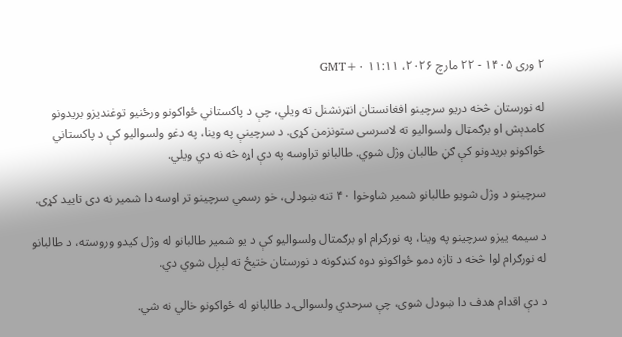۲ وری ۱۴۰۵ - ۲۲ مارچ ۲۰۲۶، ۱۱:۱۱ GMT+۰

له نورستان څخه دریو سرچینو افغانستان انټرنشنل ته ویلي، چې د پاکستاني ځواکونو ورځنیو توغندیزو بریدونو کامدېش او برګمټال ولسوالیو ته لاسرسی ستونزمن کړی. د سرچینې په وینا، په دغو ولسوالیو کې د پاکستاني ځواکونو بریدونو کې ګڼ طالبان وژل شوي. طالبانو تراوسه په دې اړه څه نه دي ویلي.

سرچینو د وژل شویو طالبانو شمیر شاوخوا ۴۰ تنه ښودلی، خو رسمي سرچینو تر اوسه دا شمیر نه دی تایید کړی.

د سیمه ییزو سرچینو په وینا، په نورګرام او برګمتال ولسوالیو کې د یو شمیر طالبانو له وژل کیدو وروسته، د طالبانو له نورګرام لوا څخه د تازه دمو ځواکونو دوه کنډکونه د نورستان ختیځ ته لېږل شوي دي.

د دې اقدام هدف دا ښودل شوی، چې سرحدي ولسوالۍ د طالبانو له ځواکونو خالي نه شي.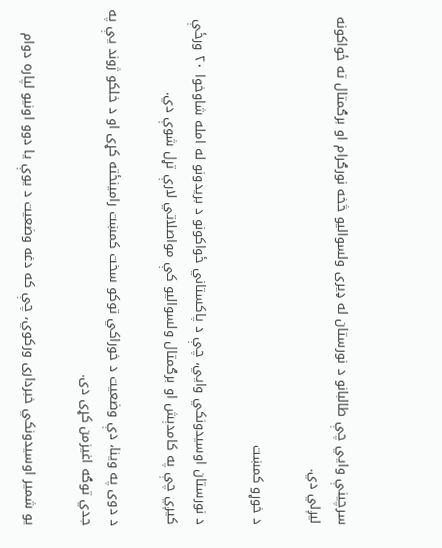سرچینې وايي چې طالبانو د نورستان له ډیری ولسوالیو څخه نورګرام او برګمتال ته ځواکونه لیږلي دي.

د خوړو کمښت

د نورستان اوسیدونکي وايي، چې د پاکستاني ځواکونو د بریدونو له امله شاوخوا ۲۰ ورځې کیږي چې په کامدېش او برګمتال ولسوالیو کې مواصلاتي لارې تړل شوې دي.

د دوی په وینا، دې وضعیت د خوراکي توکو سخت کمښت رامینځته کړی او د خلکو ژوند یې په جدي توګه اغیزمن کړی دی.

یو شمیر اوسیدونکي خبرداری ورکوي، چې که دغه وضعیت د یوې یا دوو اونیو لپاره دوام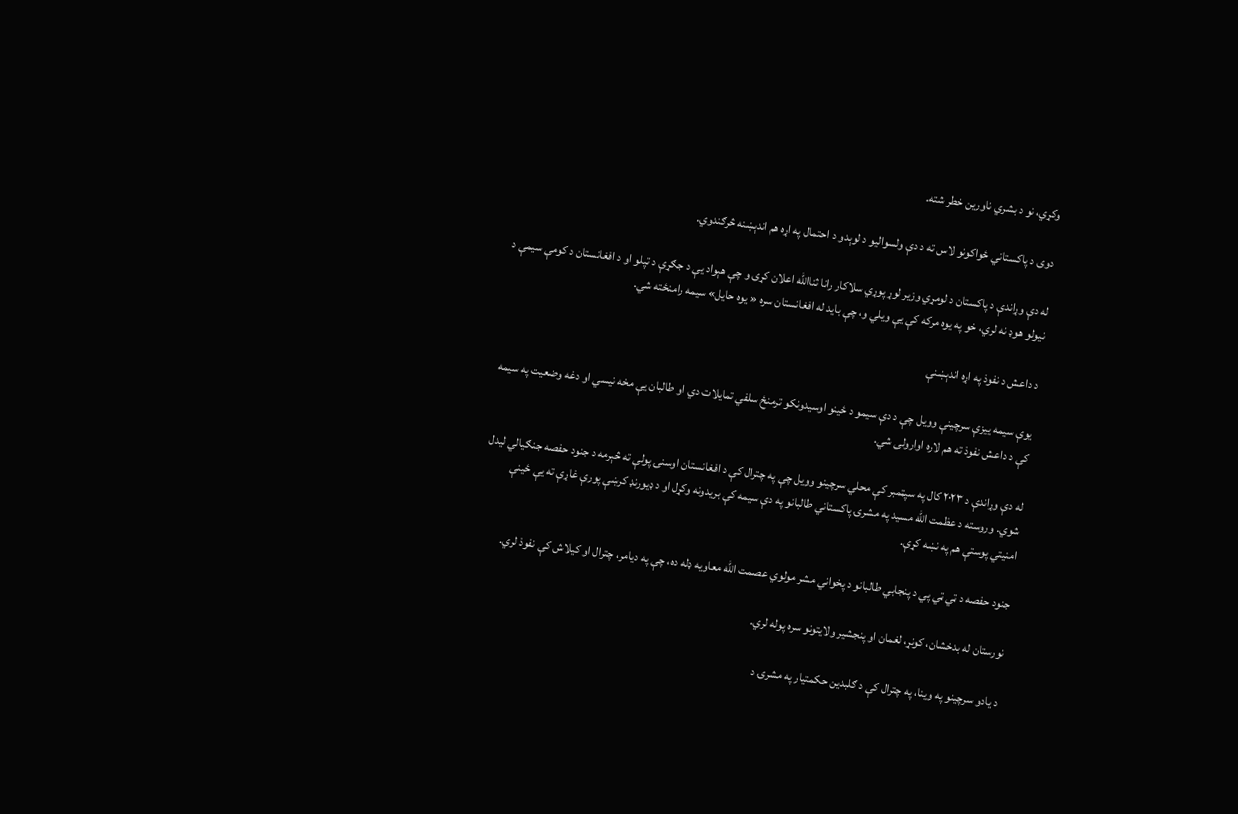وکړي، نو د بشري ناورین خطر شته.

دوی د پاکستاني ځواکونو لاس ته د دې ولسوالیو د لوېدو د احتمال په اړه هم اندېښنه څرګندوي.

له دې وړاندې د پاکستان د لومړي وزیر لوړ پوړي سلاکار رانا ثناالله اعلان کړی و چې هېواد یې د جګړې د تپلو او د افغانستان د کومې سیمې د نیولو هوډ نه لري، خو په یوه مرکه کې یې ویلي و، چې باید له افغانستان سره « یوه حایل» سیمه رامنځته شي.

د داعش د نفوذ په اړه اندېښنې

یوې سیمه ییزې سرچینې وویل چې د دې سیمو د ځینو اوسیدونکو ترمنځ سلفي تمایلات دي او طالبان یې مخه نیسي او دغه وضعیت په سیمه کې د داعش نفوذ ته هم لاره اوارولی شي.

له دې وړاندې د ۲۰۲۳ کال په سپټمبر کې محلي سرچینو وویل چې په چترال کې د افغانستان اوسنۍ پولې ته څېرمه د جنود حفصه جنګیالي لیدل شوي. وروسته د عظمت الله مسید په مشرۍ پاکستاني طالبانو په دې سیمه کې بریدونه وکړل او د ډیورنډ کرښې پورې غاړې ته یې ځینې امنیتي پوستې هم په نښه کړې.

جنود حفصه د ټي ټي پي د پنجابي طالبانو د پخواني مشر مولوي عصمت الله معاویه ډله ده، چې په دیامر، چترال او کیلاش کې نفوذ لري.

نورستان له بدخشان، کونړ، لغمان او پنجشیر ولایتونو سره پوله لري.

د یادو سرچینو په وینا، په چترال کې د ګلبدین حکمتیار په مشرۍ د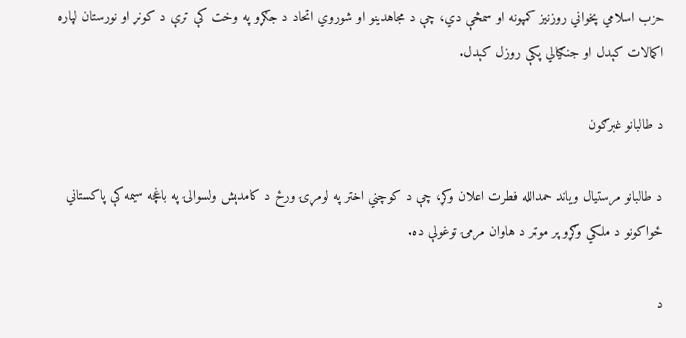حزب اسلامي پخواني روزنیز کمپونه او سمڅې دي، چې د مجاهدینو او شوروي اتحاد د جګړو په وخت کې ترې د کونړ او نورستان لپاره اکمالات کېدل او جنګیالي پکې روزل کېدل.

د طالبانو غبرګون

د طالبانو مرستیال ویاند حمدالله فطرت اعلان وکړ، چې د کوچني اختر په لومړۍ ورځ د کامدېش ولسوالۍ په باغچه سیمه کې پاکستاني ځواکونو د ملکي وګړو پر موټر د هاوان مرمۍ توغولې ده.

د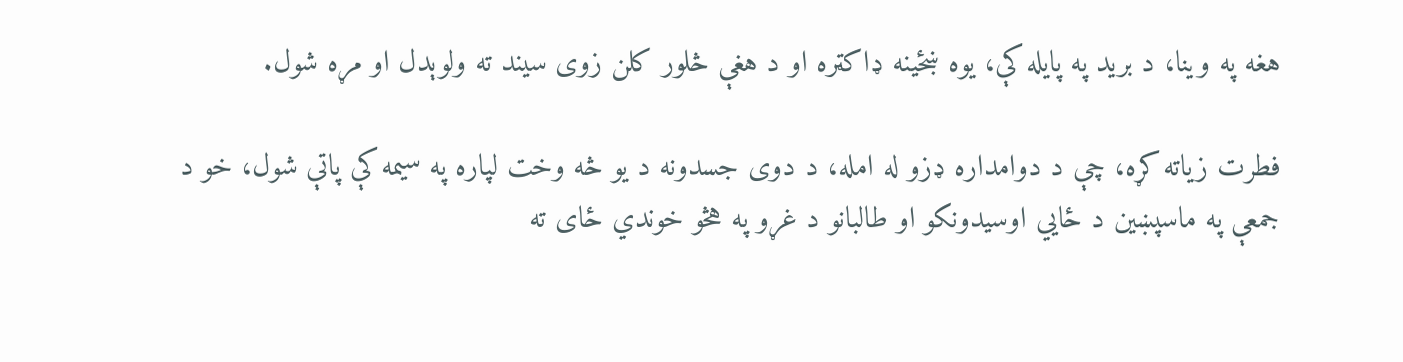هغه په وینا، د برید په پایله کې، یوه ښځینه ډاکټره او د هغې څلور کلن زوی سیند ته ولوېدل او مړه شول.

فطرت زیاته کړه، چې د دوامداره ډزو له امله، د دوی جسدونه د یو څه وخت لپاره په سیمه کې پاتې شول، خو د جمعې په ماسپښین د ځایي اوسیدونکو او طالبانو د غړو په هڅو خوندي ځای ته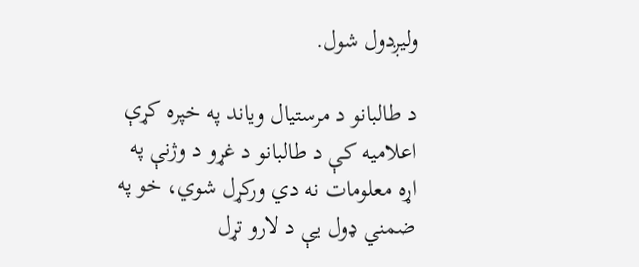ولیږدول شول.

د طالبانو د مرستیال ویاند په خپره کړې اعلامیه کې د طالبانو د غړو د وژنې په اړه معلومات نه دي ورکړل شوي، خو په ضمني ډول یې د لارو تړل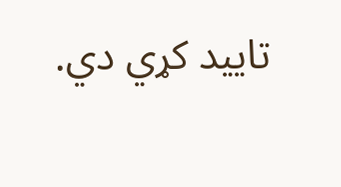تایید کړي دي.